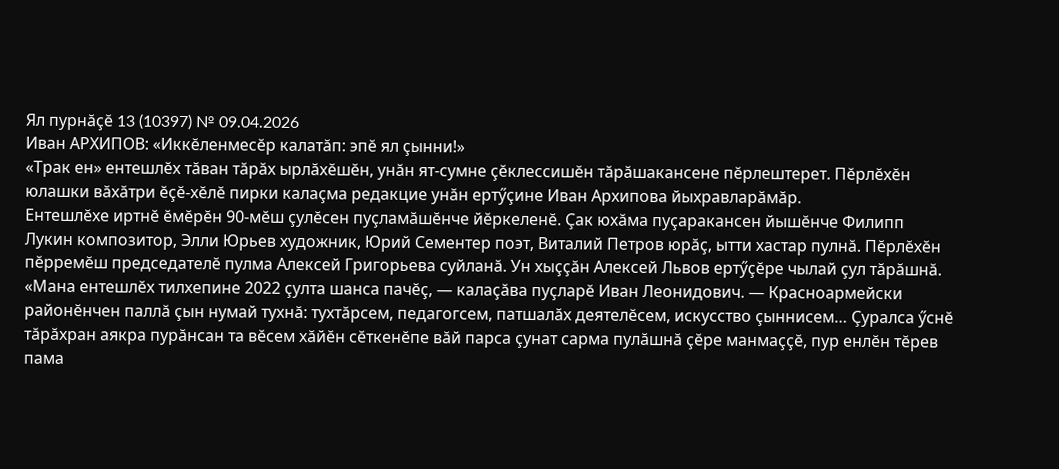Ял пурнăçĕ 13 (10397) № 09.04.2026
Иван АРХИПОВ: «Иккĕленмесĕр калатăп: эпĕ ял çынни!»
«Трак ен» ентешлĕх тăван тăрăх ырлăхĕшĕн, унăн ят-сумне çĕклессишĕн тăрăшакансене пĕрлештерет. Пĕрлĕхĕн юлашки вăхăтри ĕçĕ-хĕлĕ пирки калаçма редакцие унăн ертӳçине Иван Архипова йыхравларăмăр.
Ентешлĕхе иртнĕ ĕмĕрĕн 90-мĕш çулĕсен пуçламăшĕнче йĕркеленĕ. Çак юхăма пуçаракансен йышĕнче Филипп Лукин композитор, Элли Юрьев художник, Юрий Сементер поэт, Виталий Петров юрăç, ытти хастар пулнă. Пĕрлĕхĕн пĕрремĕш председателĕ пулма Алексей Григорьева суйланă. Ун хыççăн Алексей Львов ертӳçĕре чылай çул тăрăшнă. «Мана ентешлĕх тилхепине 2022 çулта шанса пачĕç, — калаçăва пуçларĕ Иван Леонидович. — Красноармейски районĕнчен паллă çын нумай тухнă: тухтăрсем, педагогсем, патшалăх деятелĕсем, искусство çыннисем… Çуралса ӳснĕ тăрăхран аякра пурăнсан та вĕсем хăйĕн сĕткенĕпе вăй парса çунат сарма пулăшнă çĕре манмаççĕ, пур енлĕн тĕрев пама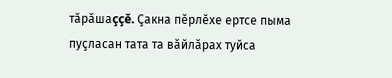тăрăшаççĕ. Çакна пĕрлĕхе ертсе пыма пуçласан тата та вăйлăрах туйса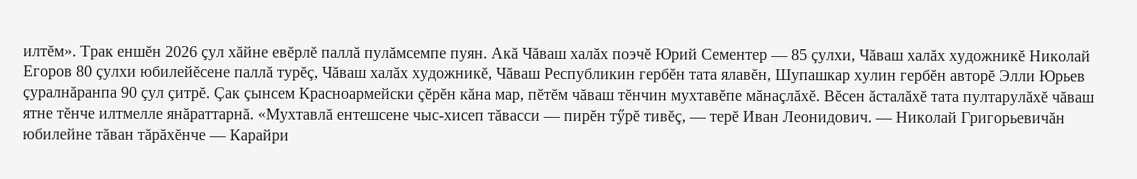илтĕм». Трак еншĕн 2026 çул хăйне евĕрлĕ паллă пулăмсемпе пуян. Акă Чăваш халăх поэчĕ Юрий Сементер — 85 çулхи, Чăваш халăх художникĕ Николай Егоров 80 çулхи юбилейĕсене паллă турĕç, Чăваш халăх художникĕ, Чăваш Республикин гербĕн тата ялавĕн, Шупашкар хулин гербĕн авторĕ Элли Юрьев çуралнăранпа 90 çул çитрĕ. Çак çынсем Красноармейски çĕрĕн кăна мар, пĕтĕм чăваш тĕнчин мухтавĕпе мăнаçлăхĕ. Вĕсен ăсталăхĕ тата пултарулăхĕ чăваш ятне тĕнче илтмелле янăраттарнă. «Мухтавлă ентешсене чыс-хисеп тăвасси — пирĕн тӳрĕ тивĕç, — терĕ Иван Леонидович. — Николай Григорьевичăн юбилейне тăван тăрăхĕнче — Карайри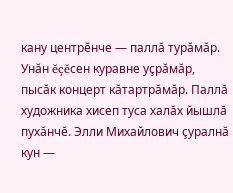кану центрĕнче — паллă турăмăр. Унăн ĕçĕсен куравне уçрăмăр, пысăк концерт кăтартрăмăр. Паллă художника хисеп туса халăх йышлă пухăнчĕ. Элли Михайлович çуралнă кун —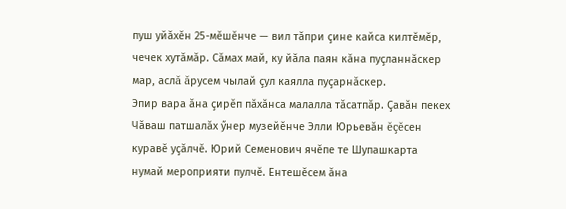пуш уйăхĕн 25-мĕшĕнче — вил тăпри çине кайса килтĕмĕр, чечек хутăмăр. Сăмах май, ку йăла паян кăна пуçланнăскер мар, аслă ăрусем чылай çул каялла пуçарнăскер.
Эпир вара ăна çирĕп пăхăнса малалла тăсатпăр. Çавăн пекех Чăваш патшалăх ӳнер музейĕнче Элли Юрьевăн ĕçĕсен куравĕ уçăлчĕ. Юрий Семенович ячĕпе те Шупашкарта нумай мероприяти пулчĕ. Ентешĕсем ăна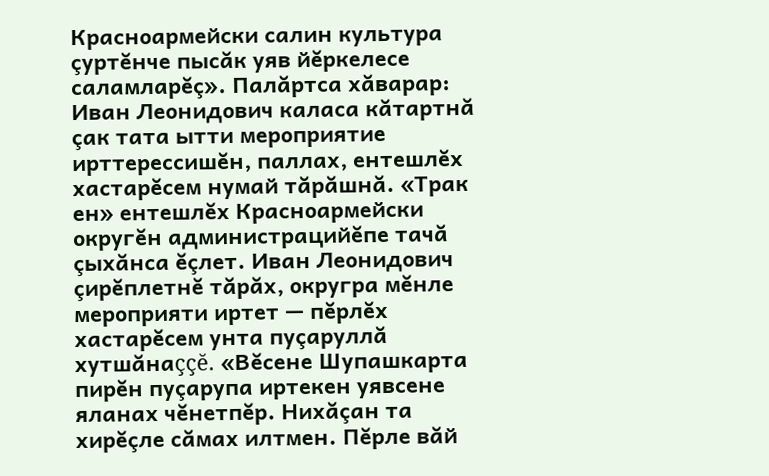Красноармейски салин культура çуртĕнче пысăк уяв йĕркелесе саламларĕç». Палăртса хăварар: Иван Леонидович каласа кăтартнă çак тата ытти мероприятие ирттерессишĕн, паллах, ентешлĕх хастарĕсем нумай тăрăшнă. «Трак ен» ентешлĕх Красноармейски округĕн администрацийĕпе тачă çыхăнса ĕçлет. Иван Леонидович çирĕплетнĕ тăрăх, округра мĕнле мероприяти иртет — пĕрлĕх хастарĕсем унта пуçаруллă хутшăнаççĕ. «Вĕсене Шупашкарта пирĕн пуçарупа иртекен уявсене яланах чĕнетпĕр. Нихăçан та хирĕçле сăмах илтмен. Пĕрле вăй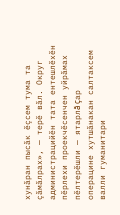хунăран пысăк ĕçсем тума та çăмăлрах», — терĕ вăл. Округ администрацийĕн тата ентешлĕхĕн пĕрлехи проекчĕсенчен уйрăмах пĕлтерĕшли — ятарлă çар операцине хутшăнакан салтаксем валли гуманитари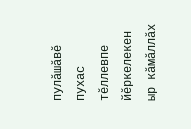пулăшăвĕ пухас тĕллевпе йĕркелекен ыр кăмăллăх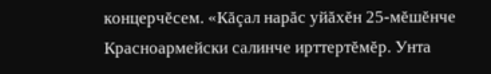концерчĕсем. «Кăçал нарăс уйăхĕн 25-мĕшĕнче Красноармейски салинче ирттертĕмĕр. Унта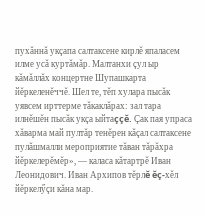пухăннă укçапа салтаксене кирлĕ япаласем илме усă куртăмăр. Малтанхи çул ыр кăмăллăх концертне Шупашкарта йĕркеленĕччĕ. Шел те, тĕп хулара пысăк уявсем ирттерме тăкаклăрах: зал тара илнĕшĕн пысăк укçа ыйтаççĕ. Çак пая упраса хăварма май пултăр тенĕрен кăçал салтаксене пулăшмалли мероприятие тăван тăрăхра йĕркелерĕмĕр», — каласа кăтартрĕ Иван Леонидович. Иван Архипов тĕрлĕ ĕç-хĕл йĕркелӳçи кăна мар.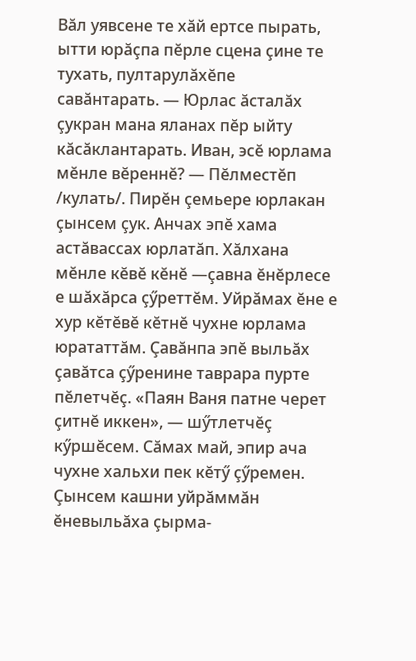Вăл уявсене те хăй ертсе пырать, ытти юрăçпа пĕрле сцена çине те тухать, пултарулăхĕпе савăнтарать. — Юрлас ăсталăх çукран мана яланах пĕр ыйту кăсăклантарать. Иван, эсĕ юрлама мĕнле вĕреннĕ? — Пĕлместĕп /кулать/. Пирĕн çемьере юрлакан çынсем çук. Анчах эпĕ хама астăвассах юрлатăп. Хăлхана мĕнле кĕвĕ кĕнĕ —çавна ĕнĕрлесе е шăхăрса çӳреттĕм. Уйрăмах ĕне е хур кĕтĕвĕ кĕтнĕ чухне юрлама юрататтăм. Çавăнпа эпĕ выльăх çавăтса çӳренине таврара пурте пĕлетчĕç. «Паян Ваня патне черет çитнĕ иккен», — шӳтлетчĕç кӳршĕсем. Сăмах май, эпир ача чухне хальхи пек кĕтӳ çӳремен. Çынсем кашни уйрăммăн ĕневыльăха çырма-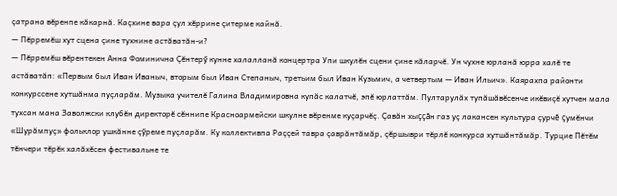çатрана вĕренпе кăкарнă. Каçхине вара çул хĕррине çитерме кайнă.
— Пĕрремĕш хут сцена çине тухнине астăватăн-и?
— Пĕрремĕш вĕрентекен Анна Фоминична Çĕнтерӳ кунне халалланă концертра Упи шкулĕн сцени çине кăларчĕ. Ун чухне юрланă юрра халĕ те астăватăп: «Первым был Иван Иваныч, вторым был Иван Степаныч, третьим был Иван Кузьмич, а четвертым — Иван Ильич». Каярахпа районти конкурссене хутшăнма пуçларăм. Музыка учителĕ Галина Владимировна купăс калатчĕ, эпĕ юрлаттăм. Пултарулăх тупăшăвĕсенче икĕвиçĕ хутчен мала тухсан мана Заволжски клубĕн директорĕ сĕннипе Красноармейски шкулне вĕренме куçарчĕç. Çавăн хыççăн газ уç лакансен культура çурчĕ çумĕнчи «Шурăмпуç» фольклор ушкăнне çӳреме пуçларăм. Ку коллективпа Раççей тавра çаврăнтăмăр, çĕршыври тĕрлĕ конкурса хутшăнтăмăр. Турцие Пĕтĕм тĕнчери тĕрĕк халăхĕсен фестивальне те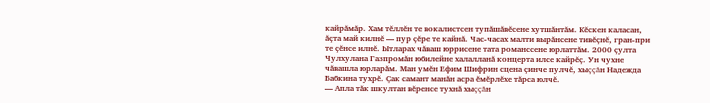кайрăмăр. Хам тĕллĕн те вокалистсен тупăшăвĕсене хутшăнтăм. Кĕскен каласан, ăçта май килнĕ — пур çĕре те кайнă. Час-часах малти вырăнсене тивĕçнĕ, гран-при те çĕнсе илнĕ. Ытларах чăваш юррисене тата романссене юрлаттăм. 2000 çулта Чулхулана Газпромăн юбилейне халалланă концерта илсе кайрĕç. Ун чухне чăвашла юрларăм. Ман умĕн Ефим Шифрин сцена çинче пулчĕ, хыççăн Надежда Бабкина тухрĕ. Çак самант манăн асра ĕмĕрлĕхе тăрса юлчĕ.
— Апла тăк шкултан вĕренсе тухнă хыççăн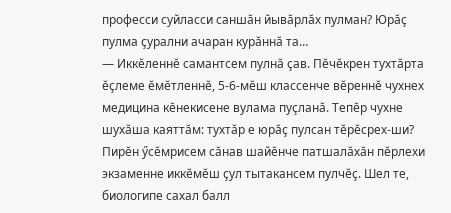професси суйласси саншăн йывăрлăх пулман? Юрăç пулма çурални ачаран курăннă та…
— Иккĕленнĕ самантсем пулнă çав. Пĕчĕкрен тухтăрта ĕçлеме ĕмĕтленнĕ, 5-6-мĕш классенче вĕреннĕ чухнех медицина кĕнекисене вулама пуçланă. Тепĕр чухне шухăша каяттăм: тухтăр е юрăç пулсан тĕрĕсрех-ши? Пирĕн ӳсĕмрисем сăнав шайĕнче патшалăхăн пĕрлехи экзаменне иккĕмĕш çул тытакансем пулчĕç. Шел те, биологипе сахал балл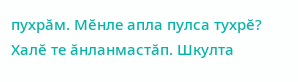пухрăм. Мĕнле апла пулса тухрĕ? Халĕ те ăнланмастăп. Шкулта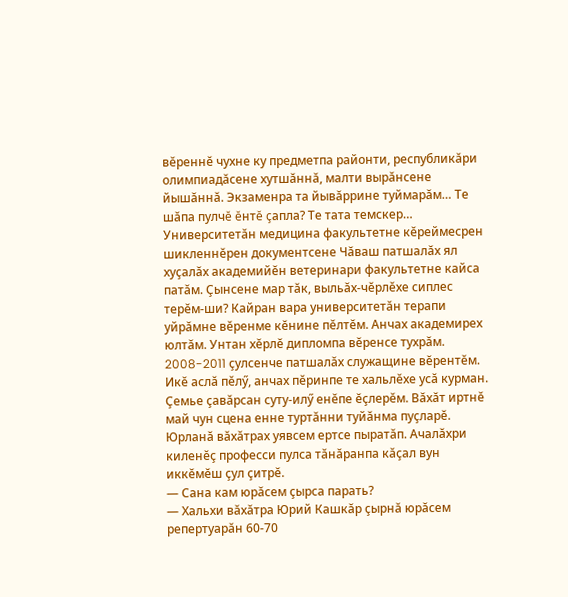вĕреннĕ чухне ку предметпа районти, республикăри олимпиадăсене хутшăннă, малти вырăнсене йышăннă. Экзаменра та йывăррине туймарăм… Те шăпа пулчĕ ĕнтĕ çапла? Те тата темскер… Университетăн медицина факультетне кĕреймесрен шикленнĕрен документсене Чăваш патшалăх ял хуçалăх академийĕн ветеринари факультетне кайса патăм. Çынсене мар тăк, выльăх-чĕрлĕхе сиплес терĕм-ши? Кайран вара университетăн терапи уйрăмне вĕренме кĕнине пĕлтĕм. Анчах академирех юлтăм. Унтан хĕрлĕ дипломпа вĕренсе тухрăм. 2008-2011 çулсенче патшалăх служащине вĕрентĕм. Икĕ аслă пĕлӳ, анчах пĕринпе те хальлĕхе усă курман. Çемье çавăрсан суту-илӳ енĕпе ĕçлерĕм. Вăхăт иртнĕ май чун сцена енне туртăнни туйăнма пуçларĕ. Юрланă вăхăтрах уявсем ертсе пыратăп. Ачалăхри киленĕç професси пулса тăнăранпа кăçал вун иккĕмĕш çул çитрĕ.
— Сана кам юрăсем çырса парать?
— Хальхи вăхăтра Юрий Кашкăр çырнă юрăсем репертуарăн 60-70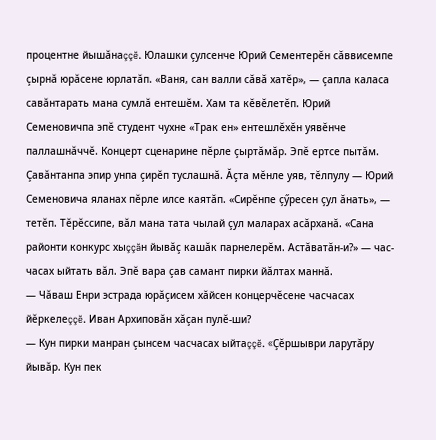процентне йышăнаççĕ. Юлашки çулсенче Юрий Сементерĕн сăввисемпе çырнă юрăсене юрлатăп. «Ваня, сан валли сăвă хатĕр», — çапла каласа савăнтарать мана сумлă ентешĕм. Хам та кĕвĕлетĕп. Юрий Семеновичпа эпĕ студент чухне «Трак ен» ентешлĕхĕн уявĕнче паллашнăччĕ. Концерт сценарине пĕрле çыртăмăр. Эпĕ ертсе пытăм. Çавăнтанпа эпир унпа çирĕп туслашнă. Ăçта мĕнле уяв, тĕлпулу — Юрий Семеновича яланах пĕрле илсе каятăп. «Сирĕнпе çӳресен çул ăнать», — тетĕп. Тĕрĕссипе, вăл мана тата чылай çул маларах асăрханă. «Сана районти конкурс хыççăн йывăç кашăк парнелерĕм. Астăватăн-и?» — час-часах ыйтать вăл. Эпĕ вара çав самант пирки йăлтах маннă.
— Чăваш Енри эстрада юрăçисем хăйсен концерчĕсене часчасах йĕркелеççĕ. Иван Архиповăн хăçан пулĕ-ши?
— Кун пирки манран çынсем часчасах ыйтаççĕ. «Çĕршыври ларутăру йывăр. Кун пек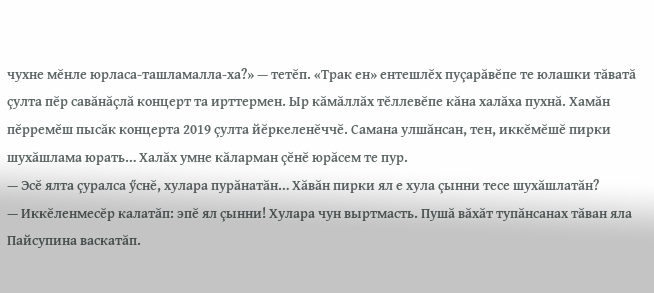чухне мĕнле юрласа-ташламалла-ха?» — тетĕп. «Трак ен» ентешлĕх пуçарăвĕпе те юлашки тăватă çулта пĕр савăнăçлă концерт та ирттермен. Ыр кăмăллăх тĕллевĕпе кăна халăха пухнă. Хамăн пĕрремĕш пысăк концерта 2019 çулта йĕркеленĕччĕ. Самана улшăнсан, тен, иккĕмĕшĕ пирки шухăшлама юрать… Халăх умне кăларман çĕнĕ юрăсем те пур.
— Эсĕ ялта çуралса ӳснĕ, хулара пурăнатăн… Хăвăн пирки ял е хула çынни тесе шухăшлатăн?
— Иккĕленмесĕр калатăп: эпĕ ял çынни! Хулара чун выртмасть. Пушă вăхăт тупăнсанах тăван яла Пайсупина васкатăп.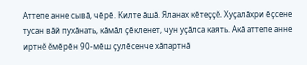Аттепе анне сывă, чĕрĕ. Килте ăшă. Яланах кĕтеççĕ. Хуçалăхри ĕçсене тусан вăй пухăнать, кăмăл çĕкленет, чун уçăлса каять. Акă аттепе анне иртнĕ ĕмĕрĕн 90-мĕш çулĕсенче хăпартнă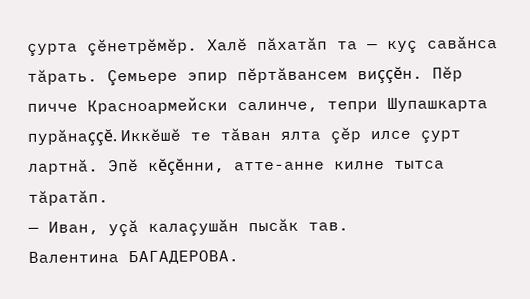çурта çĕнетрĕмĕр. Халĕ пăхатăп та — куç савăнса тăрать. Çемьере эпир пĕртăвансем виççĕн. Пĕр пичче Красноармейски салинче, тепри Шупашкарта пурăнаççĕ. Иккĕшĕ те тăван ялта çĕр илсе çурт лартнă. Эпĕ кĕçĕнни, атте-анне килне тытса тăратăп.
— Иван, уçă калаçушăн пысăк тав.
Валентина БАГАДЕРОВА.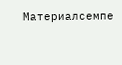Материалсемпе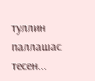туллин паллашас тесен...